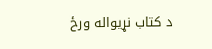د کتاب نړیواله ورځ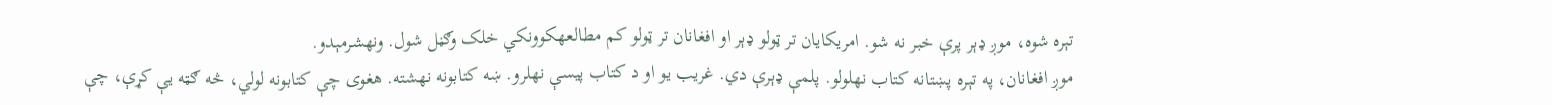تېره شوه، موږ ډېر پرې خبر نه شو. امریکایان تر ټولو ډېر او افغانان تر ټولو کم مطالعهکوونکي خلک وګڼل شول. ونهشرمېدو.
موږ افغانان، په تېره پښتانه کتاب نهلولو. پلمې ډېرې دي. غریب یو او د کتاب پیسې نهلرو. ښه کتابونه نهشته. هغوی چې کتابونه لولي، څه ګټه یې کړې، چې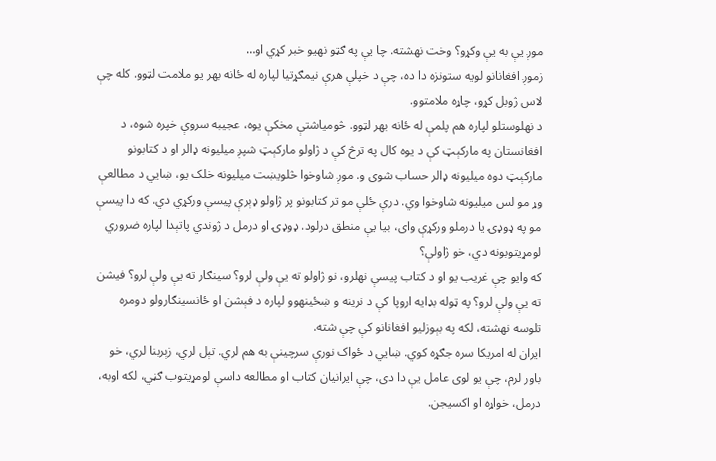موږ یې به یې وکړو؟ وخت نهشته. چا یې په ګټو نهیو خبر کړي او…
زموږ افغانانو لویه ستونزه دا ده، چې د خپلې هرې نیمګړتیا لپاره له ځانه بهر یو ملامت لټوو. کله چې لاس ژوبل کړو، چاړه ملامتوو.
د نهلوستلو لپاره هم پلمې له ځانه بهر لټوو. څومیاشتې مخکې یوه، عجیبه سروې خپره شوه، د افغانستان په مارکېټ کې د یوه کال په ترڅ کې د ژاولو مارکېټ شپږ میلیونه ډالر او د کتابونو مارکېټ دوه میلیونه ډالر حساب شوی و. موږ شاوخوا څلويښت میلیونه خلک یو، ښايي د مطالعې وړ مو لس میلیونه شاوخوا وي. درې ځلې مو تر کتابونو پر ژاولو ډېرې پیسې ورکړي دي. که دا پیسې مو په ډوډۍ یا درملو ورکړې وای، بیا یې منطق درلود. ډوډۍ او درمل د ژوندي پاتېدا لپاره ضروري لومړیتوبونه دي، خو ژاولې؟
که وایو چې غریب یو او د کتاب پیسې نهلرو، نو ژاولو ته یې ولې لرو؟ سینګار ته یې ولې لرو؟ فیشن ته یې ولې لرو؟ په ټوله بډایه اروپا کې د نرینه و ښځينهوو لپاره د فېشن او ځانسینګارولو دومره تلوسه نهشته، لکه په بېوزلیو افغانانو کې چې شته.
ایران له امریکا سره جګړه کوي. ښايي د ځواک نورې سرچینې به هم لري. تېل لري، زېربنا لري، خو باور لرم، چې یو لوی عامل یې دا دی، چې ایرانیان کتاب او مطالعه داسې لومړیتوب ګڼي، لکه اوبه، درمل، خواړه او اکسیجن.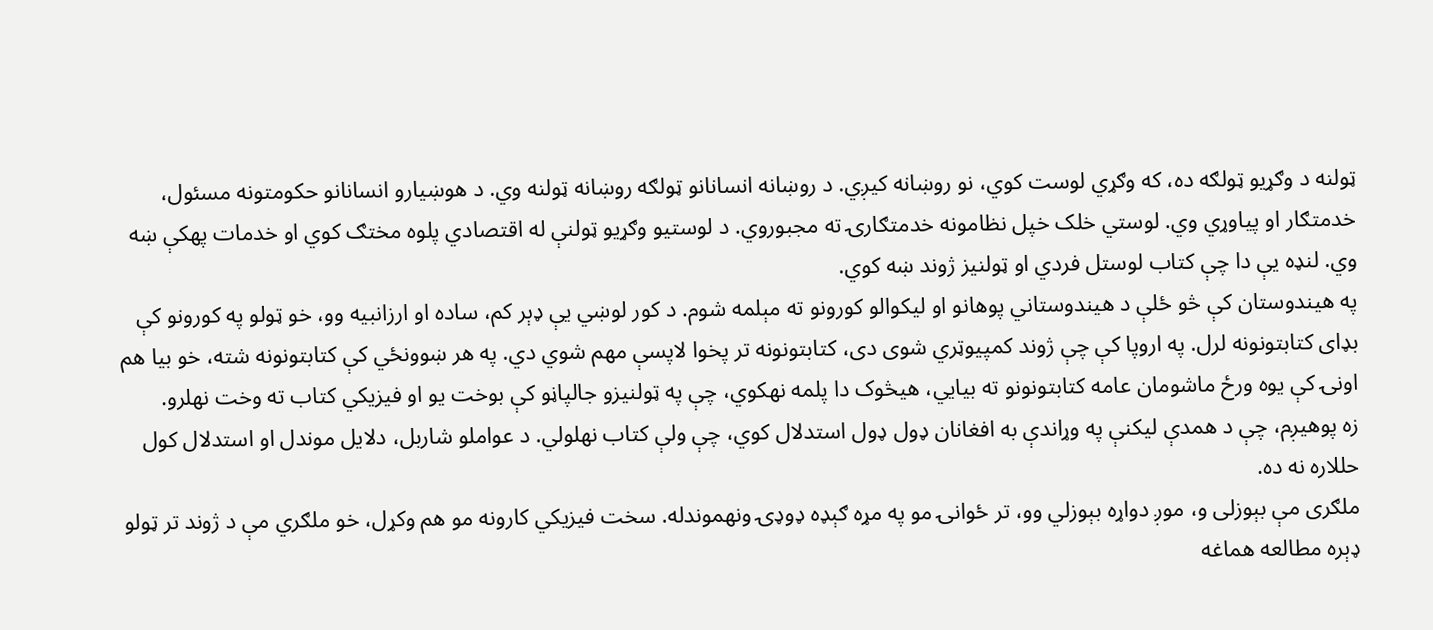ټولنه د وګړیو ټولګه ده، که وګړي لوست کوي، نو روښانه کیږي. د روښانه انسانانو ټولګه روښانه ټولنه وي. د هوښیارو انسانانو حکومتونه مسئول، خدمتګار او پیاوړي وي. لوستي خلک خپل نظامونه خدمتګارۍ ته مجبوروي. د لوستیو وګړیو ټولنې له اقتصادي پلوه مختګ کوي او خدمات پهکې ښه وي. لنډه یې دا چې کتاب لوستل فردي او ټولنیز ژوند ښه کوي.
په هیندوستان کې څو ځلې د هیندوستاني پوهانو او لیکوالو کورونو ته مېلمه شوم. د کور لوښي یې ډېر کم، ساده او ارزانبیه وو، خو ټولو په کورونو کې بډای کتابتونونه لرل. په اروپا کې چې ژوند کمپیوټري شوی دی، کتابتونونه تر پخوا لاپسې مهم شوي دي. په هر ښوونځي کې کتابتونونه شته، خو بیا هم اونۍ کې یوه ورځ ماشومان عامه کتابتونونو ته بیايي، هیڅوک دا پلمه نهکوي، چې په ټولنیزو جالپاڼو کې بوخت یو او فیزیکي کتاب ته وخت نهلرو.
زه پوهیږم، چې د همدې لیکنې په وړاندې به افغانان ډول ډول استدلال کوي، چې ولې کتاب نهلولي. د عواملو شاربل، دلایل موندل او استدلال کول حللاره نه ده.
ملګری مې بېوزلی و، موږ دواړه بېوزلي وو، تر ځوانۍ مو په مړه ګېډه ډوډۍ ونهموندله. سخت فیزیکي کارونه مو هم وکړل، خو ملګري مې د ژوند تر ټولو ډېره مطالعه هماغه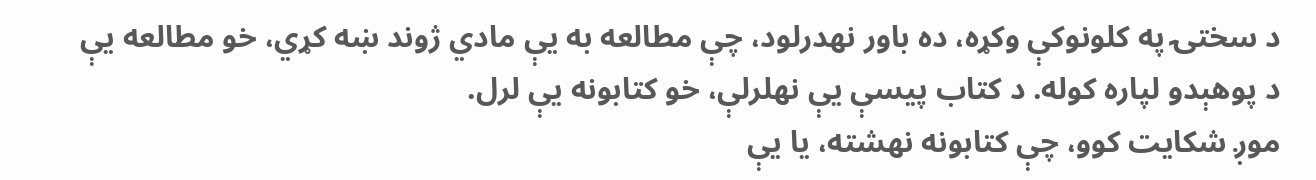د سختۍ په کلونوکې وکړه، ده باور نهدرلود، چې مطالعه به یې مادي ژوند ښه کړي، خو مطالعه یې د پوهېدو لپاره کوله. د کتاب پیسې یې نهلرلې، خو کتابونه یې لرل.
موږ شکایت کوو، چې کتابونه نهشته، یا یې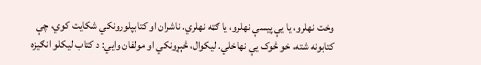وخت نهلرو، یا یې پيسې نهلرو، یا ګټه نهلري. ناشران او کتابپلورونکي شکایت کوي، چې کتابونه شته، خو څوک یې نهاخلي. لیکوال، څېړونکي او مولفان وايي: د کتاب لیکلو انګیزه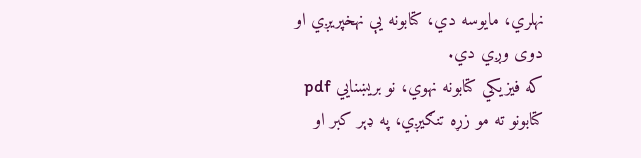نهلري، مایوسه دي، کتابونه یې نهخپریږي او دوی وږي دي.
که فیزیکي کتابونه نهوي، نو بريښنايي pdf کتابونو ته مو زړه تنګیږي، په ډېر کبر او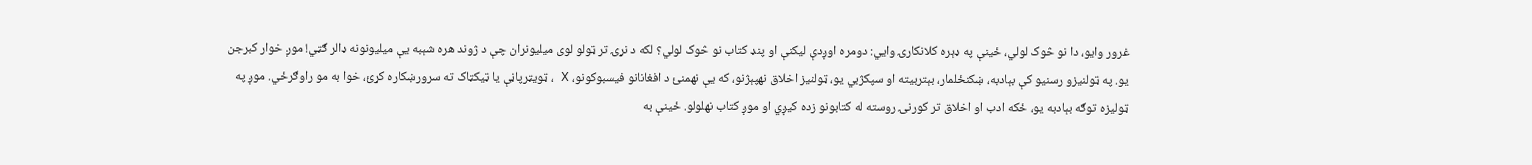غرور وایو، دا نو څوک لولي، ځینې په ډېره کلانکارۍ وايي: دومره اوږدې لیکنې او پنډ کتاب نو څوک لولي؟ لکه د نړۍ تر ټولو لوی میلیونران چې د ژوند هره شېبه یې میلیونونه ډالر ګټي! موږ خوار کبرجن یو. په ټولنیزو رسنیو کې بېادبه، ښکنځلمار، بېتربیته او سپکژبي یو، ټولنیز اخلاق نهپېژنو، که یې نهمنئ د افغانانو فیسبوکونو، X ، ټویټرپاڼې یا ټیکټاک ته سرورښکاره کړئ، خوا به مو راوګرځي. موږ په ټولیزه توګه بېادبه یو، ځکه ادب او اخلاق تر کورنۍ روسته له کتابونو زده کیږي او موږ کتاب نهلولو. ځینې به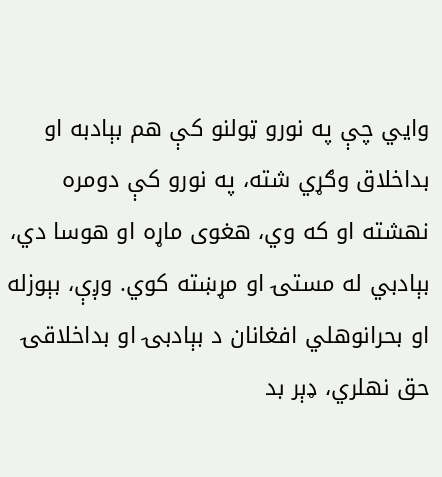وايي چې په نورو ټولنو کې هم بېادبه او بداخلاق وګړي شته، په نورو کې دومره نهشته او که وي، هغوی ماړه او هوسا دي، بېادبي له مستۍ او مړښته کوي. وږې، بېوزله او بحرانوهلي افغانان د بېادبۍ او بداخلاقۍ حق نهلري، ډېر بد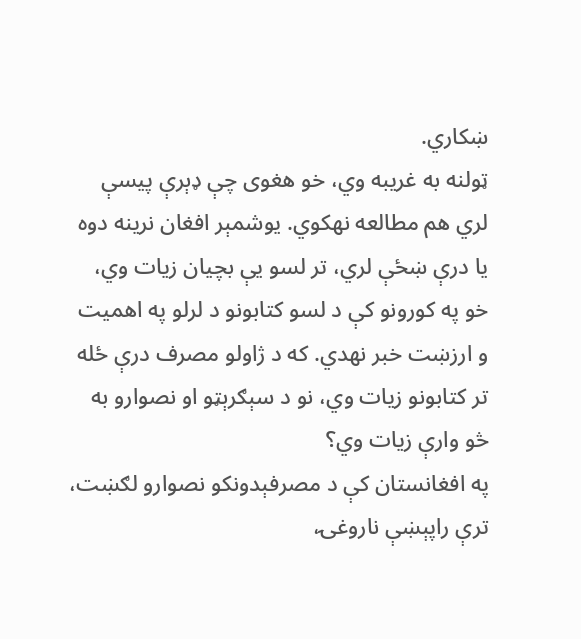ښکاري.
ټولنه به غریبه وي، خو هغوی چې ډېرې پیسې لري هم مطالعه نهکوي. یوشمېر افغان نرینه دوه یا درې ښځې لري، تر لسو یې بچیان زیات وي، خو په کورونو کې د لسو کتابونو د لرلو په اهمیت و ارزښت خبر نهدي. که د ژاولو مصرف درې ځله تر کتابونو زیات وي، نو د سېګرېټو او نصوارو به څو وارې زیات وي؟
په افغانستان کې د مصرفېدونکو نصوارو لګښت، ترې راپېښې ناروغۍ،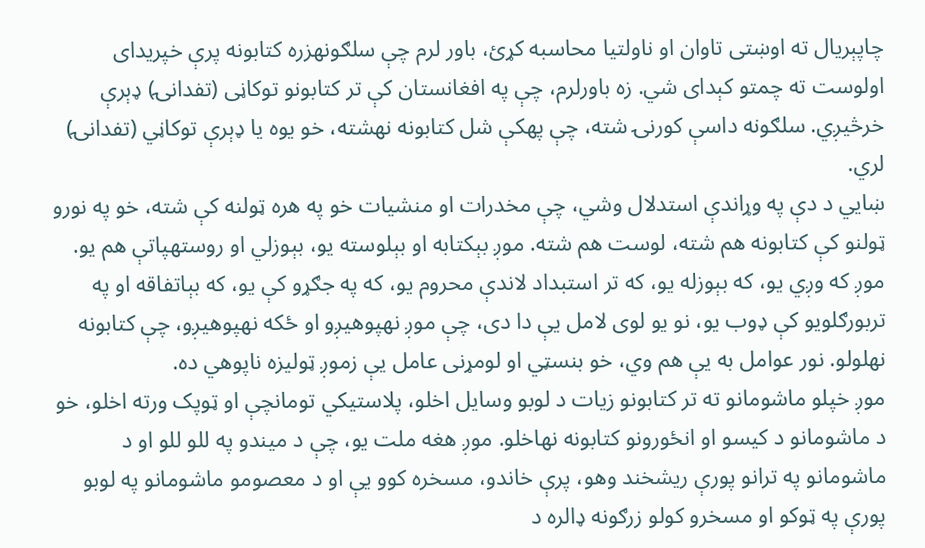چاپېریال ته اوښتی تاوان او ناولتیا محاسبه کړئ، باور لرم چې سلګونهزره کتابونه پرې خپریدای اولوست ته چمتو کېدای شي. زه باورلرم، چې په افغانستان کې تر کتابونو توکاڼی (تفدانۍ) ډېرې خرڅيږي. سلګونه داسې کورنۍ شته، چې پهکې شل کتابونه نهشته، خو یوه یا ډېرې توکاڼي (تفدانۍ) لري.
ښايي د دې په وړاندې استدلال وشي، چې مخدرات او منشیات خو په هره ټولنه کې شته، خو په نورو ټولنو کې کتابونه هم شته، لوست هم شته. موږ بېکتابه او بېلوسته یو، بېوزلي او روستهپاتې هم یو.
موږ که وږي یو، که بېوزله یو، که تر استبداد لاندې محروم یو، که په جګړو کې یو، که بېاتفاقه او په تربورګلویو کې ډوب یو، نو یو لوی لامل یې دا دی، چې موږ نهپوهیږو او ځکه نهپوهیږو، چې کتابونه نهلولو. نور عوامل به یې هم وي، خو بنسټي او لومړنی عامل یې زموږ ټولیزه ناپوهي ده.
موږ خپلو ماشومانو ته تر کتابونو زیات د لوبو وسایل اخلو، پلاستیکي تومانچې او ټوپک ورته اخلو، خو د ماشومانو د کیسو او انځورونو کتابونه نهاخلو. موږ هغه ملت یو، چې د میندو په للو للو او د ماشومانو په ترانو پورې ریشخند وهو، پرې خاندو، مسخره کوو یې او د معصومو ماشومانو په لوبو پورې په ټوکو او مسخرو کولو زرګونه ډالره د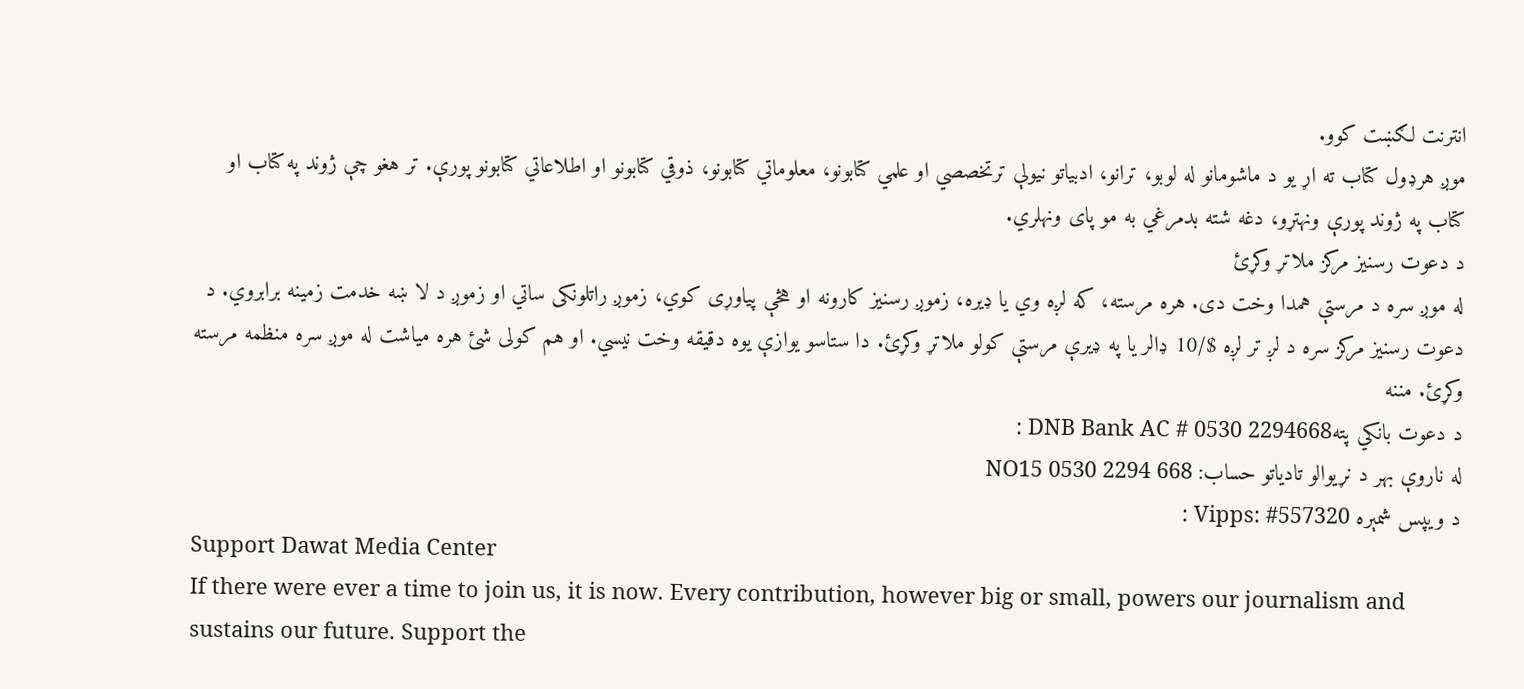انترنت لګښت کوو.
موږ هرډول کتاب ته اړ یو د ماشومانو له لوبو، ترانو، ادبیاتو نیولې ترتخصصي او علمي کتابونو، معلوماتي کتابونو، ذوقي کتابونو او اطلاعاتي کتابونو پورې. تر هغو چې ژوند په کتاب او کتاب په ژوند پورې ونهتړو، دغه شته بدمرغي به مو پای ونهلري.
د دعوت رسنیز مرکز ملاتړ وکړئ
له موږ سره د مرستې همدا وخت دی. هره مرسته، که لږه وي یا ډیره، زموږ رسنیز کارونه او هڅې پیاوړی کوي، زموږ راتلونکی ساتي او زموږ د لا ښه خدمت زمینه برابروي. د دعوت رسنیز مرکز سره د لږ تر لږه $/10 ډالر یا په ډیرې مرستې کولو ملاتړ وکړئ. دا ستاسو یوازې یوه دقیقه وخت نیسي. او هم کولی شئ هره میاشت له موږ سره منظمه مرسته وکړئ. مننه
د دعوت بانکي پتهDNB Bank AC # 0530 2294668 :
له ناروې بهر د نړیوالو تادیاتو حساب: NO15 0530 2294 668
د ویپس شمېره Vipps: #557320 :
Support Dawat Media Center
If there were ever a time to join us, it is now. Every contribution, however big or small, powers our journalism and sustains our future. Support the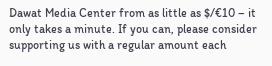Dawat Media Center from as little as $/€10 – it only takes a minute. If you can, please consider supporting us with a regular amount each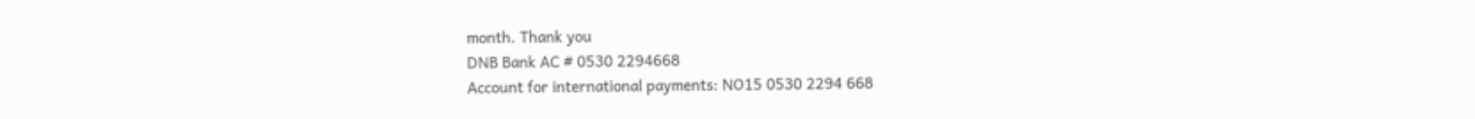month. Thank you
DNB Bank AC # 0530 2294668
Account for international payments: NO15 0530 2294 668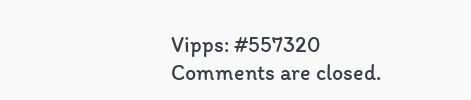Vipps: #557320
Comments are closed.